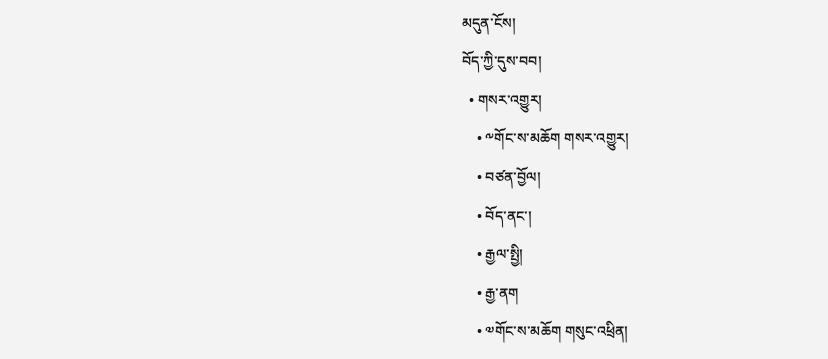མདུན་ངོས།
བོད་ཀྱི་དུས་བབ།
  • གསར་འགྱུར།
    • ༸གོང་ས་མཆོག གསར་འགྱུར།
    • བཙན་བྱོལ།
    • བོད་ནང་།
    • རྒྱལ་སྤྱི།
    • རྒྱ་ནག
    • ༧གོང་ས་མཆོག གསུང་འཕྲིན།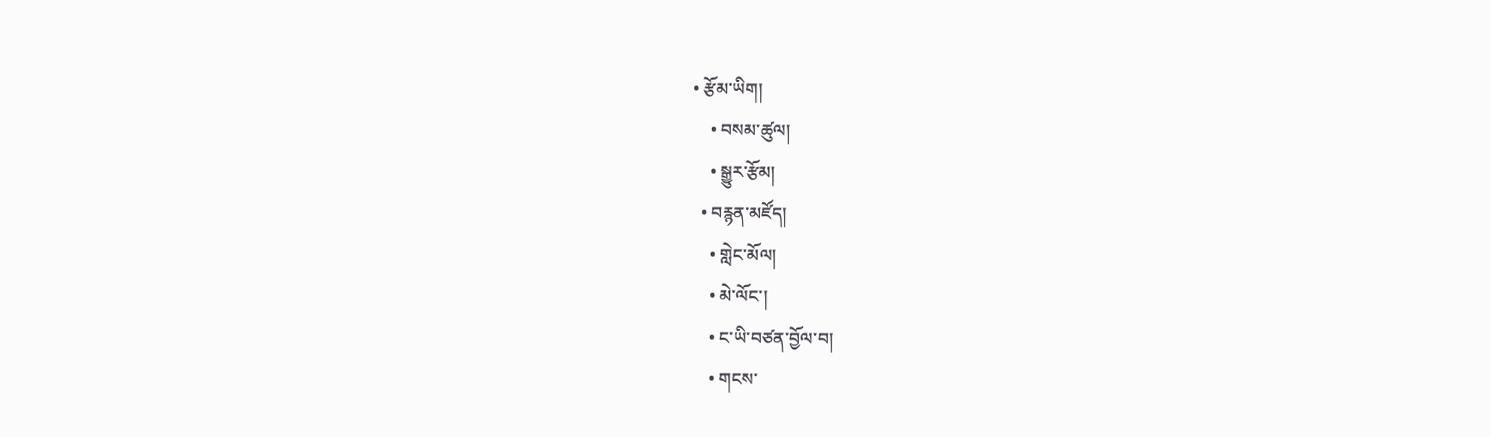• རྩོམ་ཡིག།
    • བསམ་ཚུལ།
    • སྒྱུར་རྩོམ།
  • བརྙན་མཛོད།
    • གླེང་མོལ།
    • མེ་ལོང་།
    • ང་ཡི་བཙན་བྱོལ་བ།
    • གངས་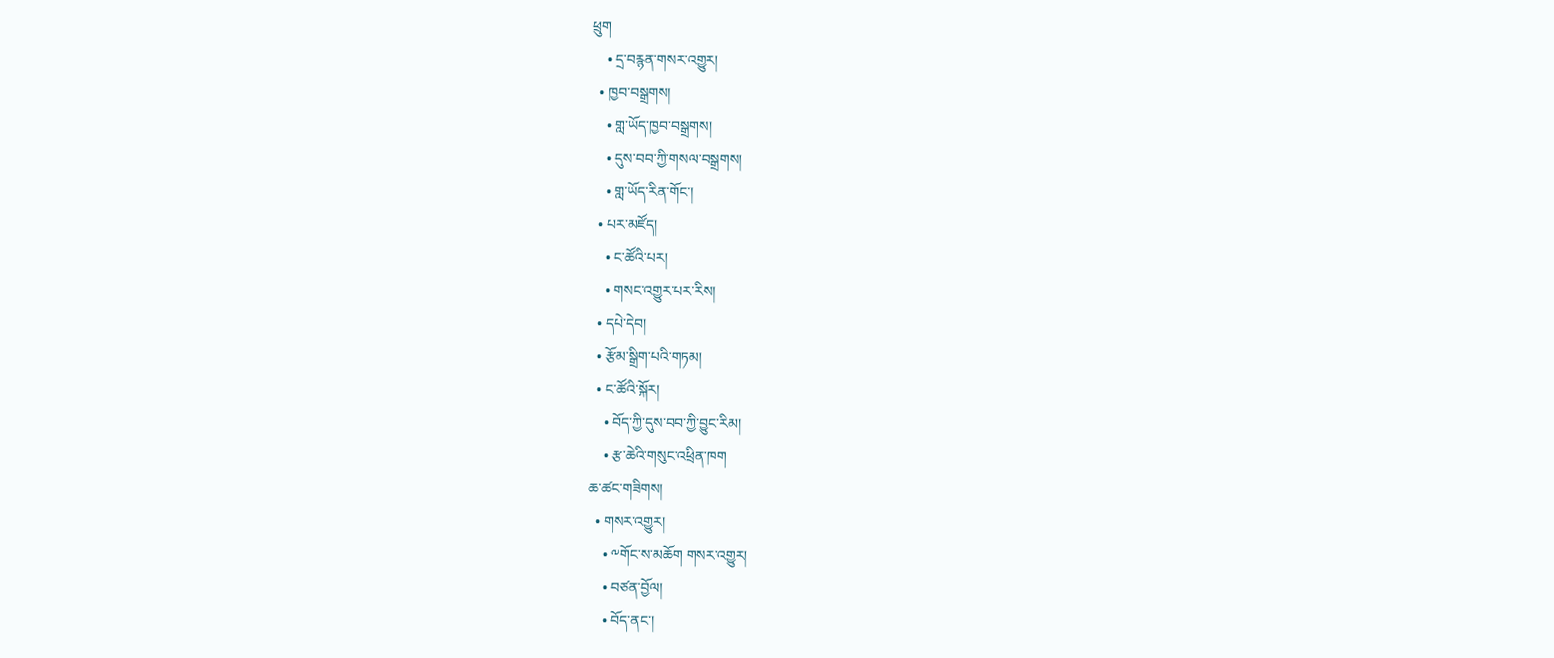ཕྲུག
    • དྲ་བརྙན་གསར་འགྱུར།
  • ཁྱབ་བསྒྲགས།
    • གླ་ཡོད་ཁྱབ་བསྒྲགས།
    • དུས་བབ་ཀྱི་གསལ་བསྒྲགས།
    • གླ་ཡོད་རིན་གོང་།
  • པར་མཛོད།
    • ང་ཚོའི་པར།
    • གསང་འགྱུར་པར་རིས།
  • དཔེ་དེབ།
  • རྩོམ་སྒྲིག་པའི་གཏམ།
  • ང་ཚོའི་སྐོར།
    • བོད་ཀྱི་དུས་བབ་ཀྱི་བྱུང་རིམ།
    • རྩ་ཆེའི་གསུང་འཕྲིན་ཁག
ཆ་ཚང་གཟིགས།
  • གསར་འགྱུར།
    • ༸གོང་ས་མཆོག གསར་འགྱུར།
    • བཙན་བྱོལ།
    • བོད་ནང་།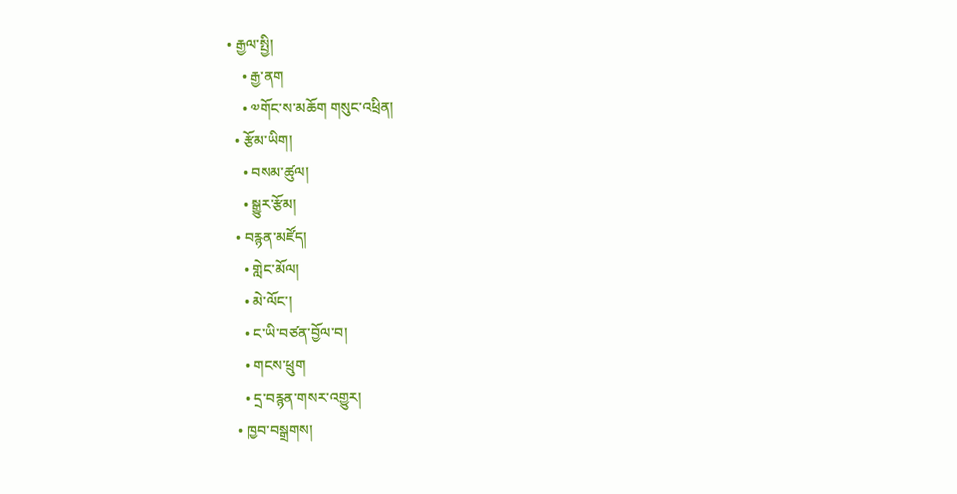• རྒྱལ་སྤྱི།
    • རྒྱ་ནག
    • ༧གོང་ས་མཆོག གསུང་འཕྲིན།
  • རྩོམ་ཡིག།
    • བསམ་ཚུལ།
    • སྒྱུར་རྩོམ།
  • བརྙན་མཛོད།
    • གླེང་མོལ།
    • མེ་ལོང་།
    • ང་ཡི་བཙན་བྱོལ་བ།
    • གངས་ཕྲུག
    • དྲ་བརྙན་གསར་འགྱུར།
  • ཁྱབ་བསྒྲགས།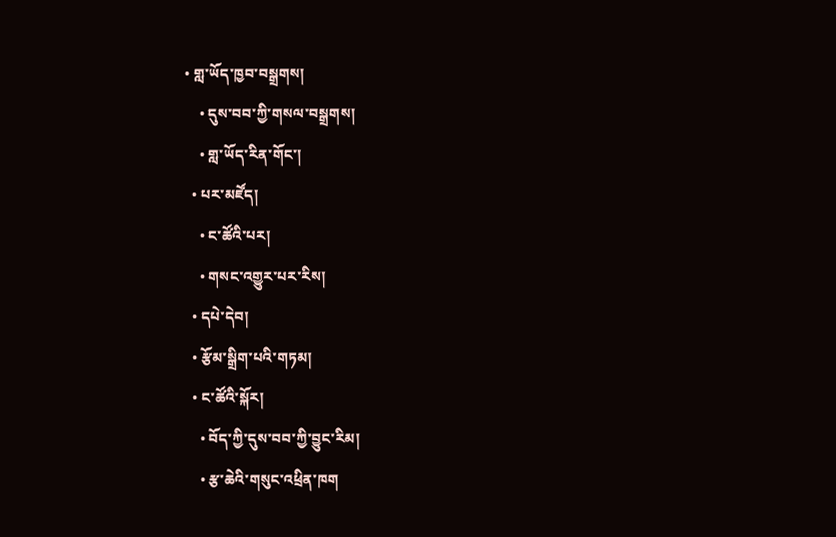• གླ་ཡོད་ཁྱབ་བསྒྲགས།
    • དུས་བབ་ཀྱི་གསལ་བསྒྲགས།
    • གླ་ཡོད་རིན་གོང་།
  • པར་མཛོད།
    • ང་ཚོའི་པར།
    • གསང་འགྱུར་པར་རིས།
  • དཔེ་དེབ།
  • རྩོམ་སྒྲིག་པའི་གཏམ།
  • ང་ཚོའི་སྐོར།
    • བོད་ཀྱི་དུས་བབ་ཀྱི་བྱུང་རིམ།
    • རྩ་ཆེའི་གསུང་འཕྲིན་ཁག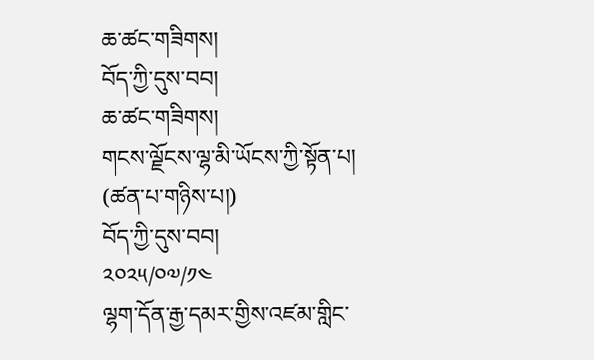ཆ་ཚང་གཟིགས།
བོད་ཀྱི་དུས་བབ།
ཆ་ཚང་གཟིགས།
གངས་ལྗོངས་ལྷ་མི་ཡོངས་ཀྱི་སྟོན་པ། (ཚན་པ་གཉིས་པ།)
བོད་ཀྱི་དུས་བབ།
༢༠༢༥/༠༧/༡༤
ལྷག་དོན་རྒྱ་དམར་གྱིས་འཛམ་གླིང་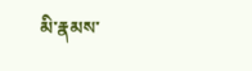མི་རྣམས་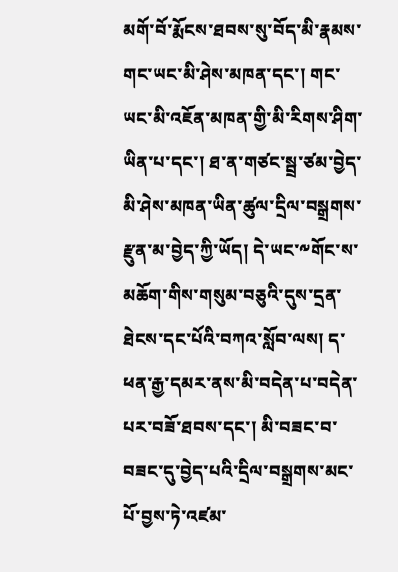མགོ་བོ་རྨོངས་ཐབས་སུ་བོད་མི་རྣམས་གང་ཡང་མི་ཤེས་མཁན་དང་། གང་ཡང་མི་འཇོན་མཁན་གྱི་མི་རིགས་ཤིག་ཡིན་པ་དང་། ཐ་ན་གཙང་སྦྲ་ཙམ་བྱེད་མི་ཤེས་མཁན་ཡིན་ཚུལ་དྲིལ་བསྒྲགས་རྫུན་མ་བྱེད་ཀྱི་ཡོད། དེ་ཡང་༸གོང་ས་མཆོག་གིས་གསུམ་བཅུའི་དུས་དྲན་ཐེངས་དང་པོའི་བཀའ་སློབ་ལས། ད་ཕན་རྒྱ་དམར་ནས་མི་བདེན་པ་བདེན་པར་བཟོ་ཐབས་དང་། མི་བཟང་བ་བཟང་དུ་བྱེད་པའི་དྲིལ་བསྒྲགས་མང་པོ་བྱས་ཏེ་འཛམ་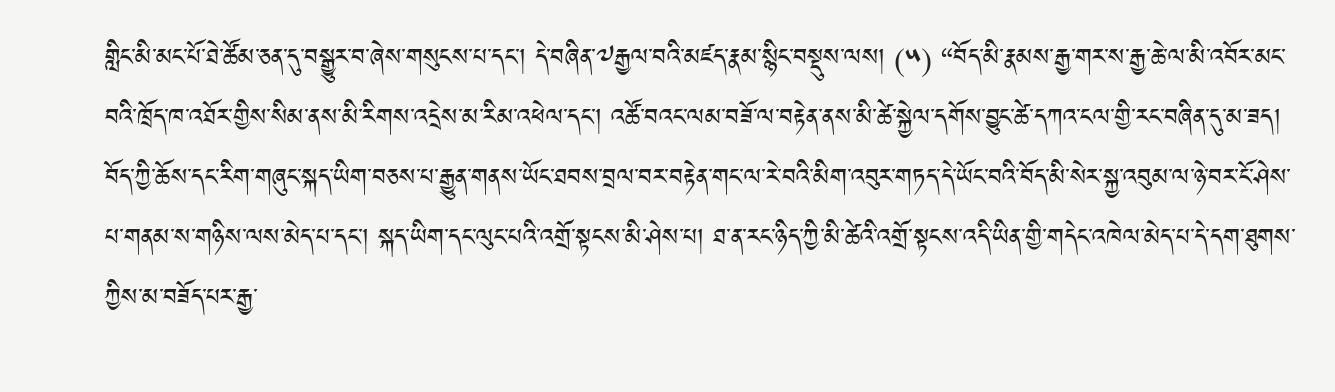གླིང་མི་མང་པོ་ཐེ་ཚོམ་ཅན་དུ་བསྒྱུར་བ་ཞེས་གསུངས་པ་དང་། དེ་བཞིན་༧རྒྱལ་བའི་མཛད་རྣམ་སྙིང་བསྡུས་ལས། (༥) “བོད་མི་རྣམས་རྒྱ་གར་ས་རྒྱ་ཆེ་ལ་མི་འབོར་མང་བའི་ཁྲོད་ཁ་འཐོར་གྱིས་སིམ་ནས་མི་རིགས་འདྲེས་མ་རིམ་འཕེལ་དང་། འཚོ་བའང་ལམ་བཟོ་ལ་བརྟེན་ནས་མི་ཚེ་སྐྱེལ་དགོས་བྱུང་ཚེ་དཀའ་ངལ་གྱི་རང་བཞིན་དུ་མ་ཟད། བོད་ཀྱི་ཆོས་དང་རིག་གཞུང་སྐད་ཡིག་བཅས་པ་རྒྱུན་གནས་ཡོང་ཐབས་བྲལ་བར་བརྟེན་གང་ལ་རེ་བའི་མིག་འབུར་གཏད་དེ་ཡོང་བའི་བོད་མི་སེར་སྐྱ་འབུམ་ལ་ཉེ་བར་ངོ་ཤེས་པ་གནམ་ས་གཉིས་ལས་མེད་པ་དང་། སྐད་ཡིག་དང་ལུང་པའི་འགྲོ་སྟངས་མི་ཤེས་པ། ཐ་ན་རང་ཉིད་ཀྱི་མི་ཚེའི་འགྲོ་སྟངས་འདི་ཡིན་གྱི་གདེང་འཁེལ་མེད་པ་དེ་དག་ཐུགས་ཀྱིས་མ་བཟོད་པར་རྒྱ་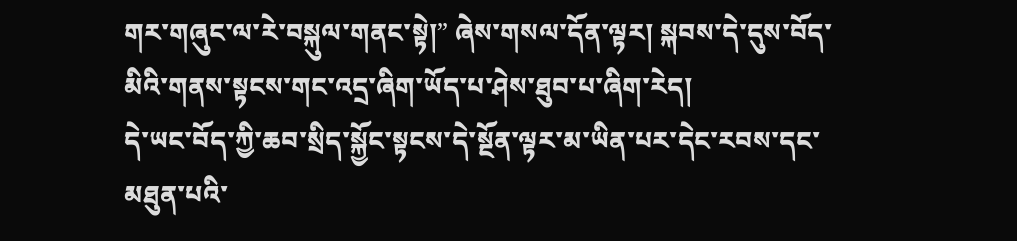གར་གཞུང་ལ་རེ་བསྐུལ་གནང་སྟེ།” ཞེས་གསལ་དོན་ལྟར། སྐབས་དེ་དུས་བོད་མིའི་གནས་སྟངས་གང་འདྲ་ཞིག་ཡོད་པ་ཤེས་ཐུབ་པ་ཞིག་རེད།
དེ་ཡང་བོད་ཀྱི་ཆབ་སྲིད་སྐྱོང་སྟངས་དེ་སྔོན་ལྟར་མ་ཡིན་པར་དེང་རབས་དང་མཐུན་པའི་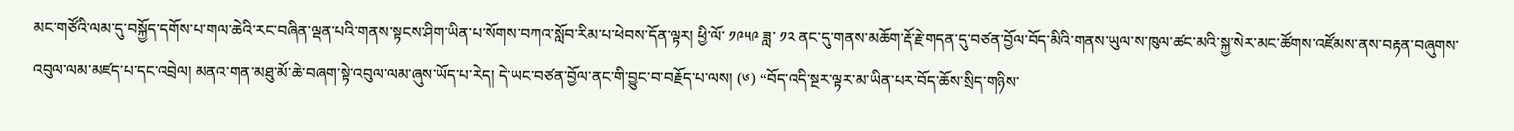མང་གཙོའི་ལམ་དུ་བསྐྱོད་དགོས་པ་གལ་ཆེའི་རང་བཞིན་ལྡན་པའི་གནས་སྟངས་ཤིག་ཡིན་པ་སོགས་བཀའ་སློབ་རིམ་པ་ཕེབས་དོན་ལྟར། ཕྱི་ལོ་ ༡༩༥༩ ཟླ་ ༡༢ ནང་དུ་གནས་མཆོག་རྡོ་རྗེ་གདན་དུ་བཙན་བྱོལ་བོད་མིའི་གནས་ཡུལ་ས་ཁུལ་ཚང་མའི་སྐྱ་སེར་མང་ཚོགས་འཛོམས་ནས་བརྟན་བཞུགས་འབུལ་ལམ་མཛད་པ་དང་འབྲེལ། མནའ་གན་མཐུ་མོ་ཆེ་བཞག་སྟེ་འབུལ་ལམ་ཞུས་ཡོད་པ་རེད། དེ་ཡང་བཙན་བྱོལ་ནང་གི་བྱུང་བ་བརྗོད་པ་ལས། (༦) “བོད་འདི་སྔར་ལྟར་མ་ཡིན་པར་བོད་ཆོས་སྲིད་གཉིས་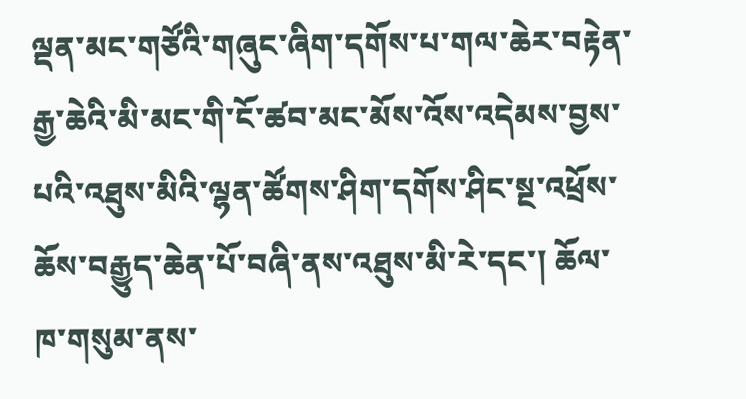ལྡན་མང་གཙོའི་གཞུང་ཞིག་དགོས་པ་གལ་ཆེར་བརྟེན་རྒྱ་ཆེའི་མི་མང་གི་ངོ་ཚབ་མང་མོས་འོས་འདེམས་བྱས་པའི་འཐུས་མིའི་ལྷན་ཚོགས་ཤིག་དགོས་ཤིང་སྔ་འཕྲོས་ཆོས་བརྒྱུད་ཆེན་པོ་བཞི་ནས་འཐུས་མི་རེ་དང་། ཆོལ་ཁ་གསུམ་ནས་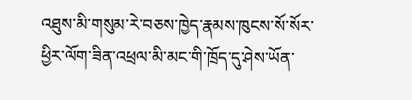འཐུས་མི་གསུམ་རེ་བཅས་ཁྱེད་རྣམས་ཁུངས་སོ་སོར་ཕྱིར་ལོག་ཟིན་འཕྲལ་མི་མང་གི་ཁྲོད་དུ་ཤེས་ཡོན་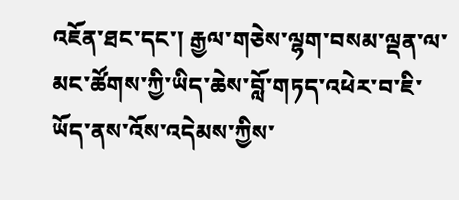འཇོན་ཐང་དང་། རྒྱལ་གཅེས་ལྷག་བསམ་ལྡན་ལ་མང་ཚོགས་ཀྱི་ཡིད་ཆེས་བློ་གཏད་འཕེར་བ་ཇི་ཡོད་ནས་འོས་འདེམས་ཀྱིས་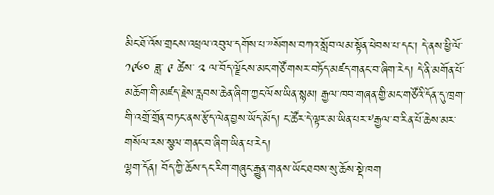མིང་ཐོ་འོས་གྲངས་འཕྲལ་འབུལ་དགོས་པ་”སོགས་བཀའ་སློབ་ལམ་སྟོན་ཕེབས་པ་དང་། དེ་ནས་ཕྱི་ལོ་ ༡༩༦༠ ཟླ་ ༩ ཚེས་ ༢ ལ་བོད་ལྗོངས་མང་གཙོ་གསར་བཏོད་མཛད་གནང་བ་ཞིག་རེད། དེ་ནི་མགོན་པོ་མཆོག་གི་མཛད་རྗེས་རླབས་ཆེན་ཞིག་ཀྱང་ལོས་ཡིན་སྙམ། རྒྱལ་ཁབ་གཞན་གྱི་མང་གཙོའི་དོན་དུ་ཁྲག་གི་འགྲོ་གྲོན་བཏང་ནས་རྩོད་ལེན་བྱས་ཡོད་མོད། ང་ཚོར་དེ་ལྟར་མ་ཡིན་པར་༸རྒྱལ་བ་རིན་པོ་ཆེས་མར་གསོལ་རས་སྩལ་གནང་བ་ཞིག་ཡིན་པ་རེད།
ལྷག་དོན། བོད་ཀྱི་ཆོས་དང་རིག་གཞུང་རྒྱུན་གནས་ཡོང་ཐབས་སུ་ཆོས་སྡེ་ཁག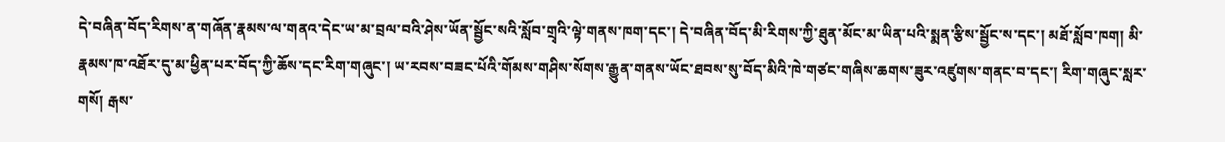དེ་བཞིན་བོད་རིགས་ན་གཞོན་རྣམས་ལ་གནའ་དེང་ཡ་མ་བྲལ་བའི་ཤེས་ཡོན་སྦྱོང་སའི་སློབ་གྲྭའི་ལྟེ་གནས་ཁག་དང་། དེ་བཞིན་བོད་མི་རིགས་ཀྱི་ཐུན་མོང་མ་ཡིན་པའི་སྨན་རྩིས་སྦྱོང་ས་དང་། མཐོ་སློབ་ཁག། མི་རྣམས་ཁ་འཐོར་དུ་མ་ཕྱིན་པར་བོད་ཀྱི་ཆོས་དང་རིག་གཞུང་། ཡ་རབས་བཟང་པོའི་གོམས་གཤིས་སོགས་རྒྱུན་གནས་ཡོང་ཐབས་སུ་བོད་མིའི་ཁེ་གཙང་གཞིས་ཆགས་ཟུར་འཛུགས་གནང་བ་དང་། རིག་གཞུང་སླར་གསོ། རྒས་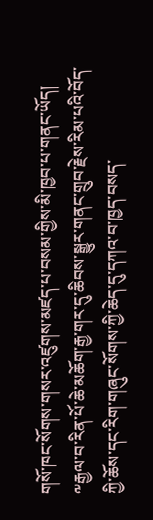གསོ་ཁང་སོགས་གསར་འཛུགས་མཛད་པ་བསམ་གྱིས་མི་ཁྱབ་པ་གནང་ཡོད།
༸རྒྱལ་བ་རིན་པོ་ཆེ་མཆོག་རྒྱ་གར་དུ་ཆིབས་སྒྱུར་གནང་གྲུབ་རྗེས་རིམ་པའི་བོད་ཀྱི་ཆོས་དང་རིག་གཞུང་སོགས་ཀྱི་ཆེད་དུ་དཀའ་བ་ཁྱད་བསད་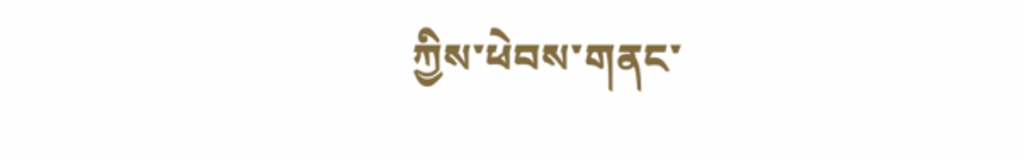ཀྱིས་ཕེབས་གནང་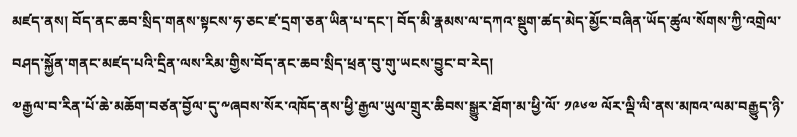མཛད་ནས། བོད་ནང་ཆབ་སྲིད་གནས་སྟངས་ཧ་ཅང་ཛ་དྲག་ཅན་ཡིན་པ་དང་། བོད་མི་རྣམས་ལ་དཀའ་སྡུག་ཚད་མེད་མྱོང་བཞིན་ཡོད་ཚུལ་སོགས་ཀྱི་འགྲེལ་བཤད་སྐྱོན་གནང་མཛད་པའི་དྲིན་ལས་རིམ་གྱིས་བོད་ནང་ཆབ་སྲིད་ཕྲན་བུ་གུ་ཡངས་བྱུང་བ་རེད།
༧རྒྱལ་བ་རིན་པོ་ཆེ་མཆོག་བཙན་བྱོལ་དུ་༸ཞབས་སོར་འཁོད་ནས་ཕྱི་རྒྱལ་ཡུལ་གྲུར་ཆིབས་སྒྱུར་ཐོག་མ་ཕྱི་ལོ་ ༡༩༦༧ ལོར་ལྡི་ལི་ནས་མཁའ་ལམ་བརྒྱུད་ཉི་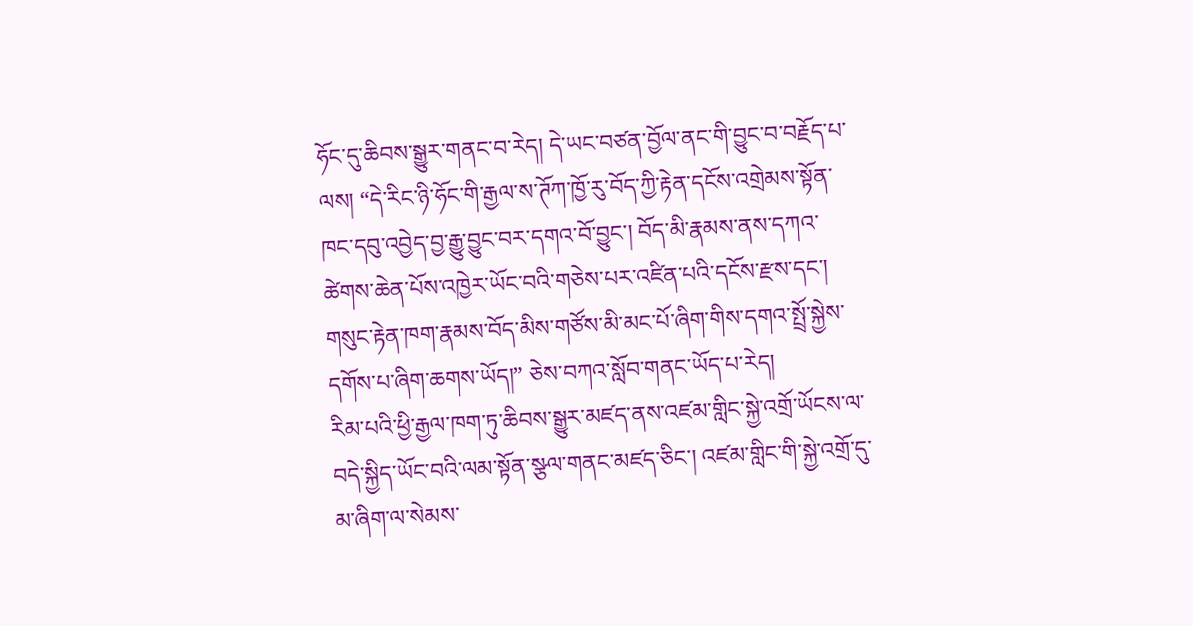ཧོང་དུ་ཆིབས་སྒྱུར་གནང་བ་རེད། དེ་ཡང་བཙན་བྱོལ་ནང་གི་བྱུང་བ་བརྗོད་པ་ལས། “དེ་རིང་ཉི་ཧོང་གི་རྒྱལ་ས་ཊོཀ་ཁྱོ་རུ་བོད་ཀྱི་རྟེན་དངོས་འགྲེམས་སྟོན་ཁང་དབུ་འབྱེད་བྱ་རྒྱུ་བྱུང་བར་དགའ་བོ་བྱུང་། བོད་མི་རྣམས་ནས་དཀའ་ཚེགས་ཆེན་པོས་འཁྱེར་ཡོང་བའི་གཅེས་པར་འཛིན་པའི་དངོས་རྫས་དང་། གསུང་རྟེན་ཁག་རྣམས་བོད་མིས་གཙོས་མི་མང་པོ་ཞིག་གིས་དགའ་སྤྲོ་སྐྱེས་དགོས་པ་ཞིག་ཆགས་ཡོད།” ཅེས་བཀའ་སློབ་གནང་ཡོད་པ་རེད།
རིམ་པའི་ཕྱི་རྒྱལ་ཁག་ཏུ་ཆིབས་སྒྱུར་མཛད་ནས་འཛམ་གླིང་སྐྱེ་འགྲོ་ཡོངས་ལ་བདེ་སྐྱིད་ཡོང་བའི་ལམ་སྟོན་སྩལ་གནང་མཛད་ཅིང་། འཛམ་གླིང་གི་སྐྱེ་འགྲོ་དུ་མ་ཞིག་ལ་སེམས་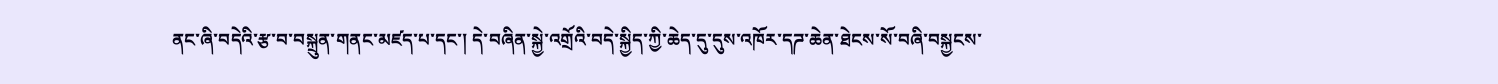ནང་ཞི་བདེའི་རྩ་བ་བསྐྲུན་གནང་མཛད་པ་དང་། དེ་བཞིན་སྐྱེ་འགྲོའི་བདེ་སྐྱིད་ཀྱི་ཆེད་དུ་དུས་འཁོར་དཌ་ཆེན་ཐེངས་སོ་བཞི་བསྐྱངས་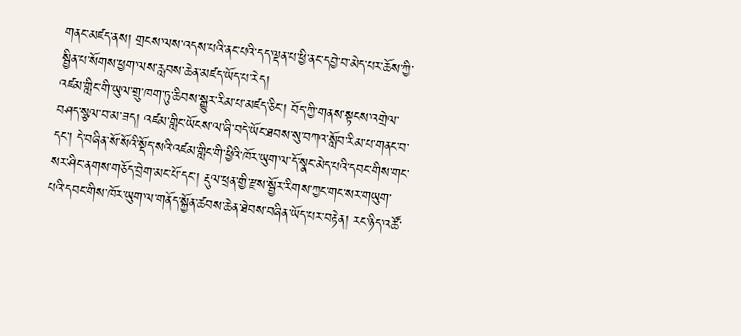གནང་མཛད་ནས། གྲངས་ལས་འདས་པའི་ནང་པའི་དད་ལྡན་པ་ཕྱི་ནང་དབྱེ་བ་མེད་པར་ཆོས་ཀྱི་སྦྱིན་པ་སོགས་ཕྱག་ལས་རླབས་ཆེན་མཛད་ཡོད་པ་རེད།
འཛམ་གླིང་གི་ཡུལ་གྲུ་ཁག་ཏུ་ཆིབས་སྒྱུར་རིམ་པ་མཛད་ཅིང་། བོད་ཀྱི་གནས་སྟངས་འགྲེལ་བཤད་སྩལ་བ་མ་ཟད། འཛམ་གླིང་ཡོངས་ལ་ཞི་བདེ་ཡོང་ཐབས་སུ་བཀའ་སློབ་རིམ་པ་གནང་བ་དང་། དེ་བཞིན་སོ་སོའི་སྡོད་སའི་འཛམ་གླིང་གི་ཕྱིའི་ཁོར་ཡུག་ལ་དོ་སྣང་མེད་པའི་དབང་གིས་གང་སར་ཤིང་ནགས་གཅོད་བྲེག་མང་པོ་དང་། རྡུལ་ཕྲན་གྱི་རྫས་སྦྱོར་རིགས་ཀྱང་གང་སར་གཡུག་པའི་དབང་གིས་ཁོར་ཡུག་ལ་གནོད་སྐྱོན་ཚབས་ཆེན་ཐེབས་བཞིན་ཡོད་པར་བརྟེན། རང་ཉིད་འཚོ་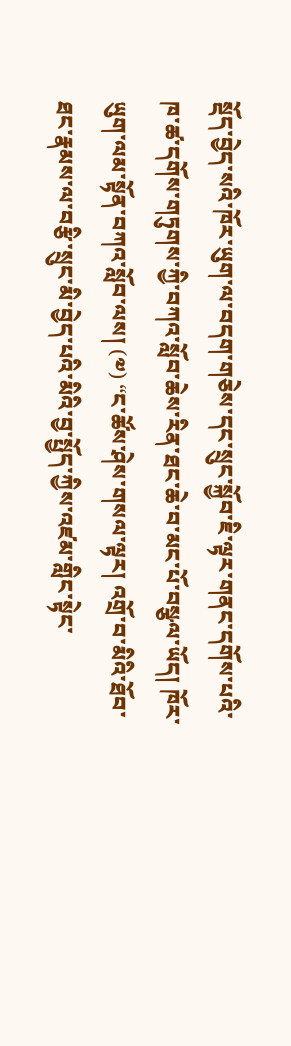སྡོད་བྱེད་སའི་ཁོར་ཡུག་ལ་བདག་གཅེས་དང་སྲུང་སྐྱོབ་ཇི་ལྟར་གནང་དགོས་པའི་ཁ་ཚ་དགོས་གཏུགས་ཀྱི་བཀའ་སློབ་ཆེས་རིན་ཐང་ཆེ་བ་མང་པོ་བསྩལ་ཡོད། ཁོར་ཡུག་ལམ་སྟོན་བཀའ་སློབ་ལས། (༧) “ང་ཚོས་ཤེས་གསལ་ལྟར། འགྲོ་བ་མིའི་ཐོབ་ཐང་རྣམས་ལ་བརྩི་སྲུང་མི་བྱེད་པའི་མིའི་བྱ་སྤྱོད་ཀྱིས་འཛམ་གླིང་སྟེང་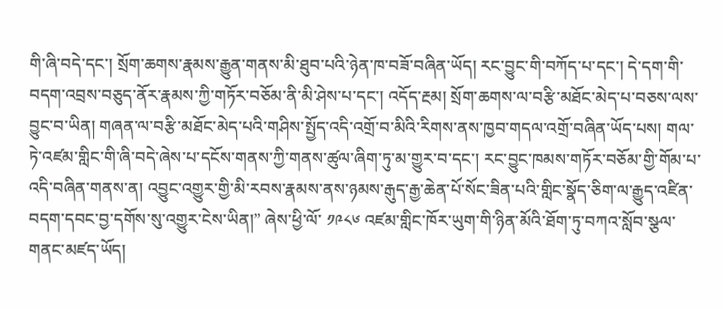གི་ཞི་བདེ་དང་། སྲོག་ཆགས་རྣམས་རྒྱུན་གནས་མི་ཐུབ་པའི་ཉེན་ཁ་བཟོ་བཞིན་ཡོད། རང་བྱུང་གི་བཀོད་པ་དང་། དེ་དག་གི་བདག་འབྲས་བཅུད་ནོར་རྣམས་ཀྱི་གཏོར་བཅོམ་ནི་མི་ཤེས་པ་དང་། འདོད་རྔམ། སྲོག་ཆགས་ལ་བརྩི་མཐོང་མེད་པ་བཅས་ལས་བྱུང་བ་ཡིན། གཞན་ལ་བརྩི་མཐོང་མེད་པའི་གཤིས་སྤྱོད་འདི་འགྲོ་བ་མིའི་རིགས་ནས་ཁྱབ་གདལ་འགྲོ་བཞིན་ཡོད་པས། གལ་ཏེ་འཛམ་གླིང་གི་ཞི་བདེ་ཞེས་པ་དངོས་གནས་ཀྱི་གནས་ཚུལ་ཞིག་ཏུ་མ་གྱུར་བ་དང་། རང་བྱུང་ཁམས་གཏོར་བཅོམ་གྱི་གོམ་པ་འདི་བཞིན་གནས་ན། འབྱུང་འགྱུར་གྱི་མི་རབས་རྣམས་ནས་ཉམས་རྒུད་རྒྱ་ཆེན་པོ་སོང་ཟིན་པའི་གླིང་སྣོད་ཅིག་ལ་རྒྱུད་འཛིན་བདག་དབང་བྱ་དགོས་སུ་འགྱུར་ངེས་ཡིན།” ཞེས་ཕྱི་ལོ་ ༡༩༨༦ འཛམ་གླིང་ཁོར་ཡུག་གི་ཉིན་མོའི་ཐོག་ཏུ་བཀའ་སློབ་སྩལ་གནང་མཛད་ཡོད།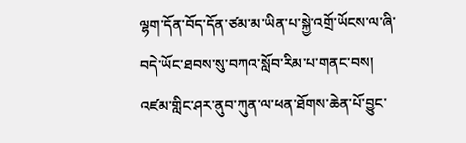ལྷག་དོན་བོད་དོན་ཙམ་མ་ཡིན་པ་སྐྱེ་འགྲོ་ཡོངས་ལ་ཞི་བདེ་ཡོང་ཐབས་སུ་བཀའ་སློབ་རིམ་པ་གནང་བས། འཛམ་གླིང་ཤར་ནུབ་ཀུན་ལ་ཕན་ཐོགས་ཆེན་པོ་བྱུང་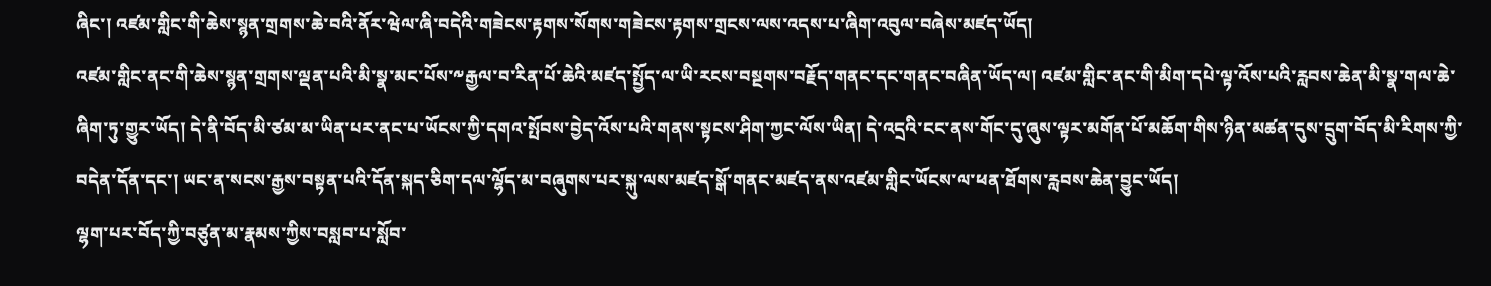ཞིང་། འཛམ་གླིང་གི་ཆེས་སྙན་གྲགས་ཆེ་བའི་ནོར་ཝེལ་ཞི་བདེའི་གཟེངས་རྟགས་སོགས་གཟེངས་རྟགས་གྲངས་ལས་འདས་པ་ཞིག་འབུལ་བཞེས་མཛད་ཡོད།
འཛམ་གླིང་ནང་གི་ཆེས་སྙན་གྲགས་ལྡན་པའི་མི་སྣ་མང་པོས་༸རྒྱལ་བ་རིན་པོ་ཆེའི་མཛད་སྤྱོད་ལ་ཡི་རངས་བསྔགས་བརྗོད་གནང་དང་གནང་བཞིན་ཡོད་ལ། འཛམ་གླིང་ནང་གི་མིག་དཔེ་ལྟ་འོས་པའི་རླབས་ཆེན་མི་སྣ་གལ་ཆེ་ཞིག་ཏུ་གྱུར་ཡོད། དེ་ནི་བོད་མི་ཙམ་མ་ཡིན་པར་ནང་པ་ཡོངས་ཀྱི་དགའ་སྤོབས་བྱེད་འོས་པའི་གནས་སྟངས་ཤིག་ཀྱང་ལོས་ཡིན། དེ་འདྲའི་ངང་ནས་གོང་དུ་ཞུས་ལྟར་མགོན་པོ་མཆོག་གིས་ཉིན་མཚན་དུས་དྲུག་བོད་མི་རིགས་ཀྱི་བདེན་དོན་དང་། ཡང་ན་སངས་རྒྱས་བསྟན་པའི་དོན་སྐད་ཅིག་དལ་ལྷོད་མ་བཞུགས་པར་སྐུ་ལས་མཛད་སྒོ་གནང་མཛད་ནས་འཛམ་གླིང་ཡོངས་ལ་ཕན་ཐོགས་རླབས་ཆེན་བྱུང་ཡོད།
ལྷག་པར་བོད་ཀྱི་བཙུན་མ་རྣམས་ཀྱིས་བསླབ་པ་སློབ་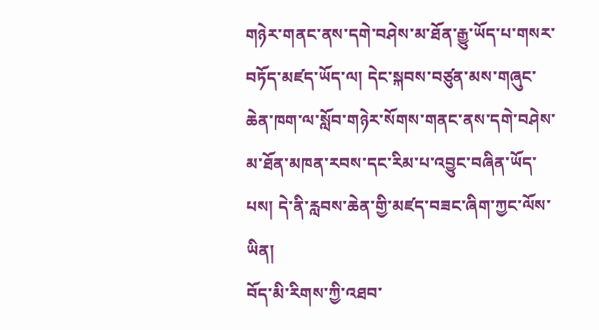གཉེར་གནང་ནས་དགེ་བཤེས་མ་ཐོན་རྒྱུ་ཡོད་པ་གསར་བཏོད་མཛད་ཡོད་ལ། དེང་སྐབས་བཙུན་མས་གཞུང་ཆེན་ཁག་ལ་སློབ་གཉེར་སོགས་གནང་ནས་དགེ་བཤེས་མ་ཐོན་མཁན་རབས་དང་རིམ་པ་འབྱུང་བཞིན་ཡོད་པས། དེ་ནི་རླབས་ཆེན་གྱི་མཛད་བཟང་ཞིག་ཀྱང་ལོས་ཡིན།
བོད་མི་རིགས་ཀྱི་འཐབ་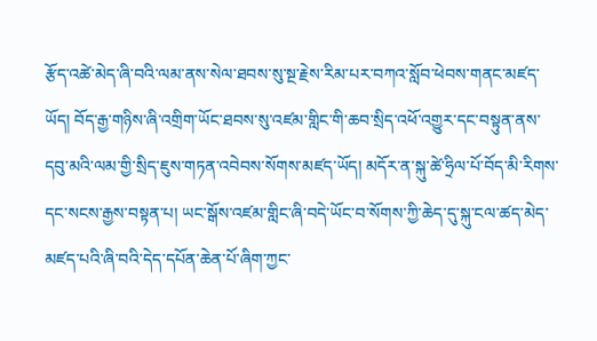རྩོད་འཚེ་མེད་ཞི་བའི་ལམ་ནས་སེལ་ཐབས་སུ་སྔ་རྗེས་རིམ་པར་བཀའ་སློབ་ཕེབས་གནང་མཛད་ཡོད། བོད་རྒྱ་གཉིས་ཞི་འགྲིག་ཡོང་ཐབས་སུ་འཛམ་གླིང་གི་ཆབ་སྲིད་འཕོ་འགྱུར་དང་བསྟུན་ནས་དབུ་མའི་ལམ་གྱི་སྲིད་ཇུས་གཏན་འབེབས་སོགས་མཛད་ཡོད། མདོར་ན་སྐུ་ཚེ་ཧྲིལ་པོ་བོད་མི་རིགས་དང་སངས་རྒྱས་བསྟན་པ། ཡང་སྒོས་འཛམ་གླིང་ཞི་བདེ་ཡོང་བ་སོགས་ཀྱི་ཆེད་དུ་སྐུ་ངལ་ཚད་མེད་མཛད་པའི་ཞི་བའི་དེད་དཔོན་ཆེན་པོ་ཞིག་ཀྱང་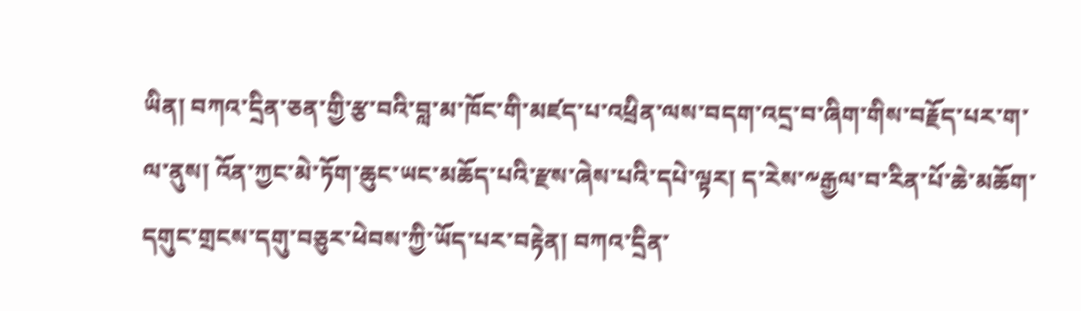ཡིན། བཀའ་དྲིན་ཅན་གྱི་རྩ་བའི་བླ་མ་ཁོང་གི་མཛད་པ་འཕྲིན་ལས་བདག་འདྲ་བ་ཞིག་གིས་བརྗོད་པར་ག་ལ་ནུས། འོན་ཀྱང་མེ་ཏོག་ཆུང་ཡང་མཆོད་པའི་རྫས་ཞེས་པའི་དཔེ་ལྟར། ད་རེས་༸རྒྱལ་བ་རིན་པོ་ཆེ་མཆོག་དགུང་གྲངས་དགུ་བཅུར་ཕེབས་ཀྱི་ཡོད་པར་བརྟེན། བཀའ་དྲིན་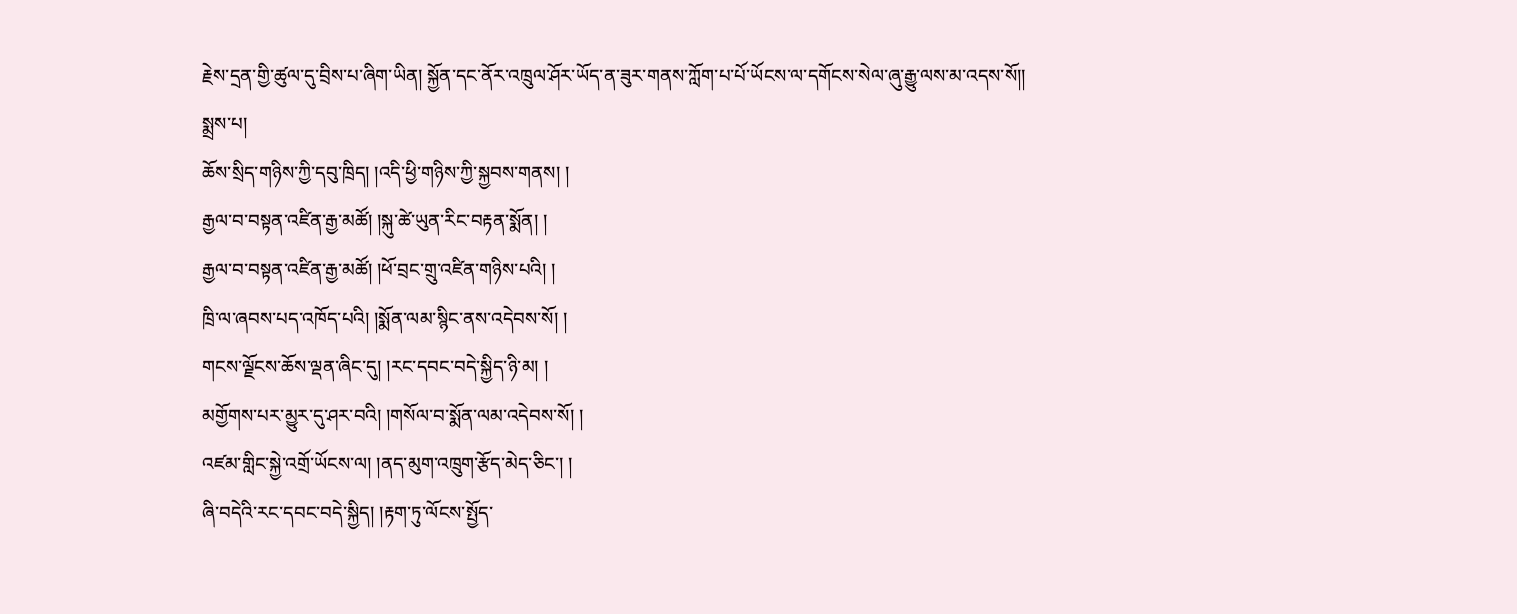རྗེས་དྲན་གྱི་ཚུལ་དུ་བྲིས་པ་ཞིག་ཡིན། སྐྱོན་དང་ནོར་འཁྲུལ་ཤོར་ཡོད་ན་ཟུར་གནས་ཀློག་པ་པོ་ཡོངས་ལ་དགོངས་སེལ་ཞུ་རྒྱུ་ལས་མ་འདས་སོ།།
སྨྲས་པ།
ཆོས་སྲིད་གཉིས་ཀྱི་དབུ་ཁྲིད། །འདི་ཕྱི་གཉིས་ཀྱི་སྐྱབས་གནས། །
རྒྱལ་བ་བསྟན་འཛིན་རྒྱ་མཚོ། །སྐུ་ཚེ་ཡུན་རིང་བརྟན་སྨོན། །
རྒྱལ་བ་བསྟན་འཛིན་རྒྱ་མཚོ། །ཕོ་བྲང་གྲུ་འཛིན་གཉིས་པའི། །
ཁྲི་ལ་ཞབས་པད་འཁོད་པའི། །སྨོན་ལམ་སྙིང་ནས་འདེབས་སོ། །
གངས་ལྗོངས་ཆོས་ལྡན་ཞིང་དུ། །རང་དབང་བདེ་སྐྱིད་ཉི་མ། །
མགྱོགས་པར་མྱུར་དུ་ཤར་བའི། །གསོལ་བ་སྨོན་ལམ་འདེབས་སོ། །
འཛམ་གླིང་སྐྱེ་འགྲོ་ཡོངས་ལ། །ནད་མུག་འཁྲུག་རྩོད་མེད་ཅིང་། །
ཞི་བདེའི་རང་དབང་བདེ་སྐྱིད། །རྟག་ཏུ་ལོངས་སྤྱོད་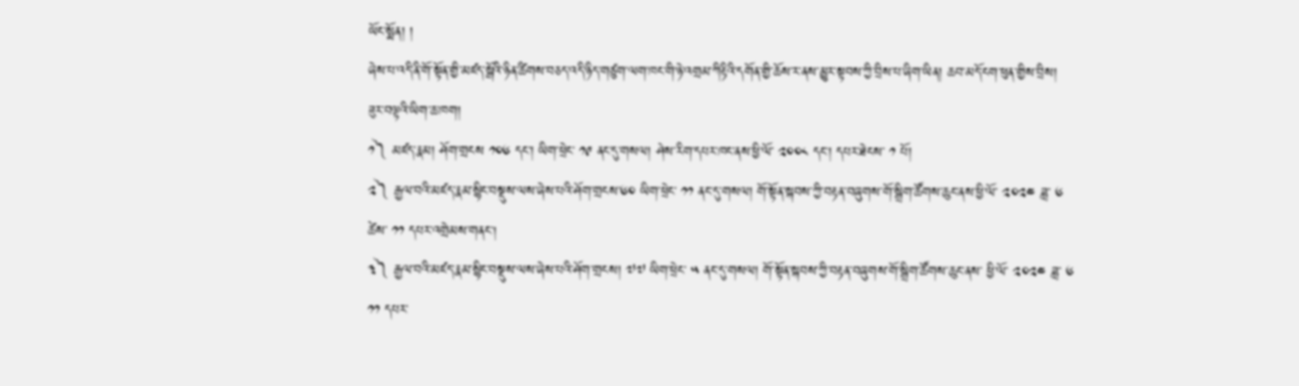ཡོང་སྨོན། །
ཞེས་པ་འདི་ནི་གོ་སྟོན་གྱི་མཛད་སྒོའི་ཉིན་ཚིགས་བཅད་འདི་ཉིད་གཙུག་ལག་ཁང་གི་ཉེ་འགྲམ་ཀིརྟིའི་དགོན་གྱི་ཆོས་ར་ནས་མྱུར་སྟབས་ཀྱི་བྲིས་པ་ཞིག་ཡིན། ཆབ་མདོ་ངག་ཕུན་གྱིས་བྲིས།
ཟུར་བལྟའི་ཡིག་ཆ་ཁག།
༡༽ མཛད་རྣམ། ཤོག་གྲངས ༡༠༦ དང་། ཡིག་ཕྲེང་ ༡༩ ནང་དུ་གསལ། ཤེས་རིག་དཔར་ཁང་ནས་ཕྱི་ལོ་ ༢༠༠༨ དང་། དཔར་ཐེངས་ ༡ པོ།
༢༽ རྒྱལ་བའི་མཛད་རྣམ་སྙིང་བསྡུས་ལས་ཞེས་པའི་ཤོག་གྲངས་༦༠ ཡིག་ཕྲེང་ ༡༡ ནང་དུ་གསལ། གོ་སྟོན་སྐབས་ཀྱི་བརྟན་བཞུགས་གོ་སྒྲིག་ཚོགས་ཆུང་ནས་ཕྱི་ལོ་ ༢༠༢༤ ཟླ་ ༦ ཚེས་ ༡༡ དཔར་འགྲེམས་གནང།
༣༽ རྒྱལ་བའི་མཛད་རྣམ་སྙིང་བསྡུས་ལས་ཞེས་པའི་ཤོག་གྲངས། ༧༧ ཡིག་ཕྲེང་ ༥ ནང་དུ་གསལ། གོ་སྟོན་སྐབས་ཀྱི་བརྟན་བཞུགས་གོ་སྒྲིག་ཚོགས་ཆུང་ནས་ ཕྱི་ལོ་ ༢༠༢༤ ཟླ་ ༦ ༡༡ དཔར་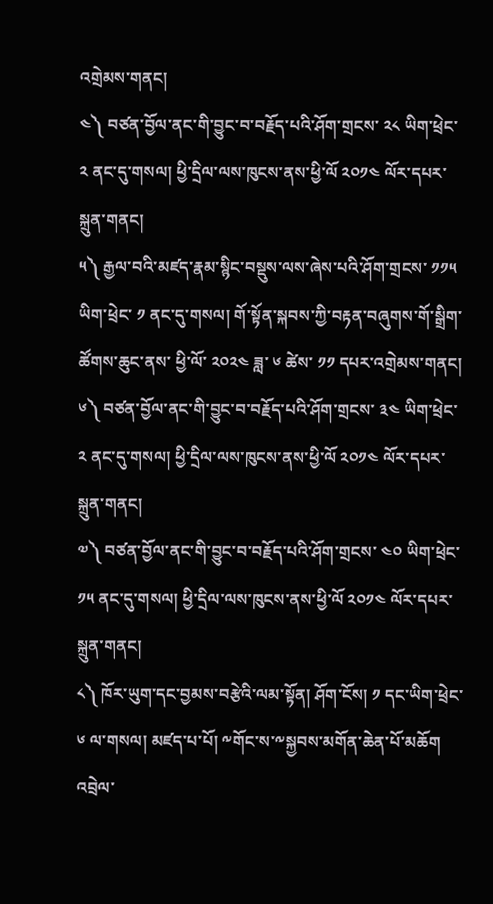འགྲེམས་གནང།
༤༽ བཙན་བྱོལ་ནང་གི་བྱུང་བ་བརྗོད་པའི་ཤོག་གྲངས་ ༢༨ ཡིག་ཕྲེང་ ༢ ནང་དུ་གསལ། ཕྱི་དྲིལ་ལས་ཁུངས་ནས་ཕྱི་ལོ ༢༠༡༤ ལོར་དཔར་སྐྲུན་གནང།
༥༽ རྒྱལ་བའི་མཛད་རྣམ་སྙིང་བསྡུས་ལས་ཞེས་པའི་ཤོག་གྲངས་ ༡༡༥ ཡིག་ཕྲེང་ ༡ ནང་དུ་གསལ། གོ་སྟོན་སྐབས་ཀྱི་བརྟན་བཞུགས་གོ་སྒྲིག་ཚོགས་ཆུང་ནས་ ཕྱི་ལོ་ ༢༠༢༤ ཟླ་ ༦ ཚེས་ ༡༡ དཔར་འགྲེམས་གནང།
༦༽ བཙན་བྱོལ་ནང་གི་བྱུང་བ་བརྗོད་པའི་ཤོག་གྲངས་ ༣༤ ཡིག་ཕྲེང་ ༢ ནང་དུ་གསལ། ཕྱི་དྲིལ་ལས་ཁུངས་ནས་ཕྱི་ལོ ༢༠༡༤ ལོར་དཔར་སྐྲུན་གནང།
༧༽ བཙན་བྱོལ་ནང་གི་བྱུང་བ་བརྗོད་པའི་ཤོག་གྲངས་ ༤༠ ཡིག་ཕྲེང་ ༡༥ ནང་དུ་གསལ། ཕྱི་དྲིལ་ལས་ཁུངས་ནས་ཕྱི་ལོ ༢༠༡༤ ལོར་དཔར་སྐྲུན་གནང།
༨༽ ཁོར་ཡུག་དང་བྱམས་བརྩེའི་ལམ་སྟོན། ཤོག་ངོས། ༡ དང་ཡིག་ཕྲེང་ ༦ ལ་གསལ། མཛད་པ་པོ། ༸གོང་ས་༸སྐྱབས་མགོན་ཆེན་པོ་མཆོག
འབྲེལ་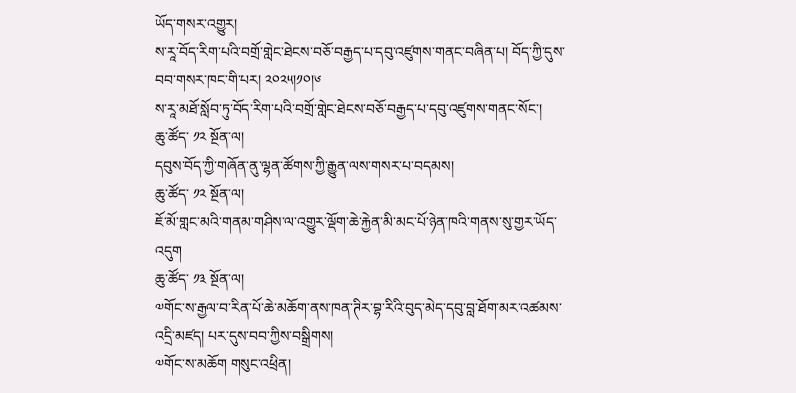ཡོད་གསར་འགྱུར།
ས་རཱ་བོད་རིག་པའི་བགྲོ་གླེང་ཐེངས་བཅོ་བརྒྱད་པ་དབུ་འཛུགས་གནང་བཞིན་པ། བོད་ཀྱི་དུས་བབ་གསར་ཁང་གི་པར། ༢༠༢༥།༡༠།༦
ས་རཱ་མཐོ་སློབ་ཏུ་བོད་རིག་པའི་བགྲོ་གླེང་ཐེངས་བཅོ་བརྒྱད་པ་དབུ་འཛུགས་གནང་སོང་།
ཆུ་ཚོད་ ༡༢ སྔོན་ལ།
དབུས་བོད་ཀྱི་གཞོན་ནུ་ལྷན་ཚོགས་ཀྱི་རྒྱུན་ལས་གསར་པ་བདམས།
ཆུ་ཚོད་ ༡༢ སྔོན་ལ།
ཇོ་མོ་གླང་མའི་གནམ་གཤིས་ལ་འགྱུར་ལྡོག་ཆེ་རྐྱེན་མི་མང་པོ་ཉེན་ཁའི་གནས་སུ་གྱར་ཡོད་འདུག
ཆུ་ཚོད་ ༡༣ སྔོན་ལ།
༧གོང་ས་རྒྱལ་བ་རིན་པོ་ཆེ་མཆོག་ནས་ཁན་ཊིར་བྷ་རིའི་བུད་མེད་དབུ་བླ་ཐོག་མར་འཚམས་འདྲི་མཛད། པར་དུས་བབ་ཀྱིས་བསྒྲིགས།
༧གོང་ས་མཆོག གསུང་འཕྲིན།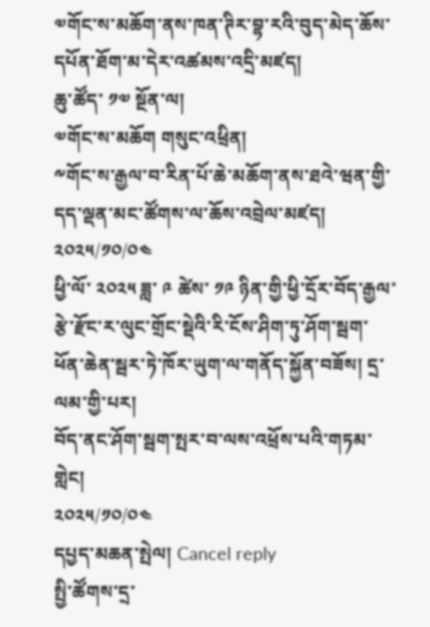༧གོང་ས་མཆོག་ནས་ཁན་ཊིར་བྷ་རའི་བུད་མེད་ཆོས་དཔོན་ཐོག་མ་དེར་འཚམས་འདྲི་མཛད།
ཆུ་ཚོད་ ༡༧ སྔོན་ལ།
༧གོང་ས་མཆོག གསུང་འཕྲིན།
༸གོང་ས་རྒྱལ་བ་རིན་པོ་ཆེ་མཆོག་ནས་ཐའེ་ཝན་གྱི་དད་ལྡན་མང་ཚོགས་ལ་ཆོས་འབྲེལ་མཛད།
༢༠༢༥/༡༠/༠༤
ཕྱི་ལོ་ ༢༠༢༥ ཟླ་ ༩ ཚེས་ ༡༩ ཉིན་གྱི་ཕྱི་དྲོར་བོད་རྒྱལ་རྩེ་རྫོང་ར་ལུང་གྲོང་སྡེའི་རི་ངོས་ཤིག་ཏུ་ཤོག་སྦག་ཕོན་ཆེན་སྦར་ཏེ་ཁོར་ཡུག་ལ་གནོད་སྐྱོན་བཟོས། དྲ་ལམ་གྱི་པར།
བོད་ནང་ཤོག་སྦག་སྤར་བ་ལས་འཕྲོས་པའི་གཏམ་གླེང།
༢༠༢༥/༡༠/༠༤
དཔྱད་མཆན་སྤེལ། Cancel reply
སྤྱི་ཚོགས་དྲ་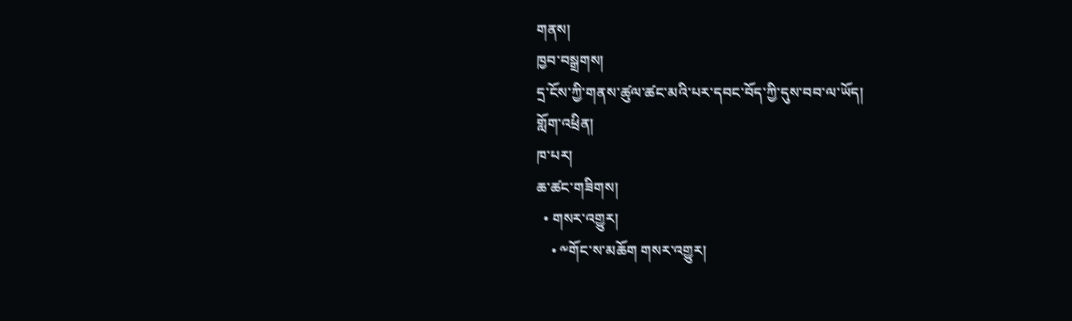གནས།
ཁྱབ་བསྒྲགས།
དྲ་ངོས་ཀྱི་གནས་ཚུལ་ཚང་མའི་པར་དབང་བོད་ཀྱི་དུས་བབ་ལ་ཡོད།
གློག་འཕྲིན།
ཁ་པར།
ཆ་ཚང་གཟིགས།
  • གསར་འགྱུར།
    • ༸གོང་ས་མཆོག གསར་འགྱུར།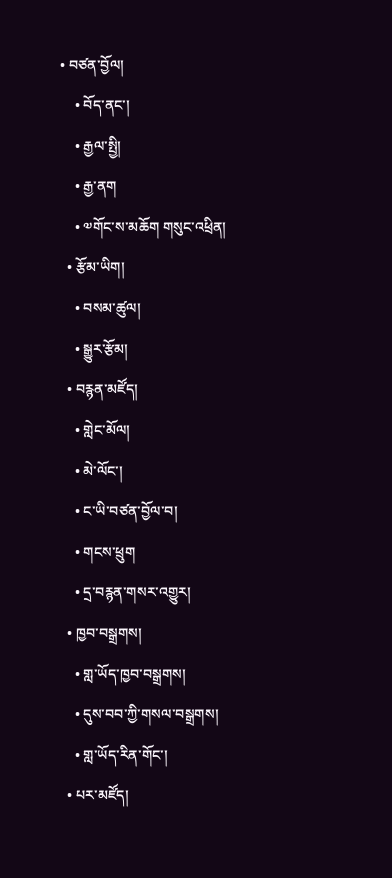• བཙན་བྱོལ།
    • བོད་ནང་།
    • རྒྱལ་སྤྱི།
    • རྒྱ་ནག
    • ༧གོང་ས་མཆོག གསུང་འཕྲིན།
  • རྩོམ་ཡིག།
    • བསམ་ཚུལ།
    • སྒྱུར་རྩོམ།
  • བརྙན་མཛོད།
    • གླེང་མོལ།
    • མེ་ལོང་།
    • ང་ཡི་བཙན་བྱོལ་བ།
    • གངས་ཕྲུག
    • དྲ་བརྙན་གསར་འགྱུར།
  • ཁྱབ་བསྒྲགས།
    • གླ་ཡོད་ཁྱབ་བསྒྲགས།
    • དུས་བབ་ཀྱི་གསལ་བསྒྲགས།
    • གླ་ཡོད་རིན་གོང་།
  • པར་མཛོད།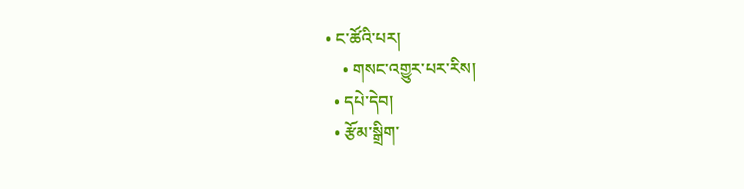• ང་ཚོའི་པར།
    • གསང་འགྱུར་པར་རིས།
  • དཔེ་དེབ།
  • རྩོམ་སྒྲིག་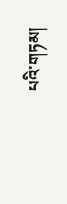པའི་གཏམ།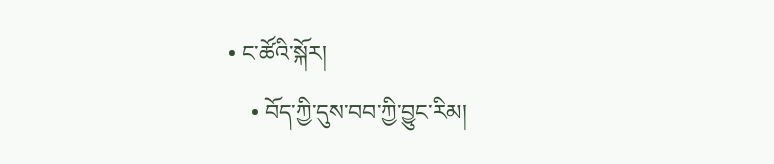• ང་ཚོའི་སྐོར།
    • བོད་ཀྱི་དུས་བབ་ཀྱི་བྱུང་རིམ།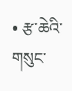• རྩ་ཆེའི་གསུང་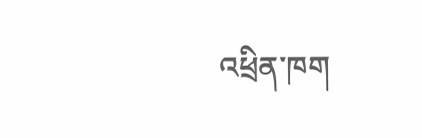འཕྲིན་ཁག